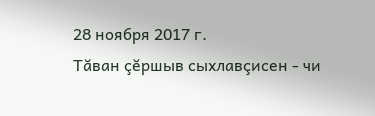28 ноября 2017 г.
Тăван çĕршыв сыхлавçисен - чи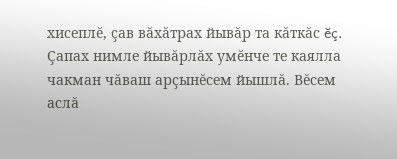хисеплĕ, çав вăхăтрах йывăр та кăткăс ĕç. Çапах нимле йывăрлăх умĕнче те каялла чакман чăваш арçынĕсем йышлă. Вĕсем аслă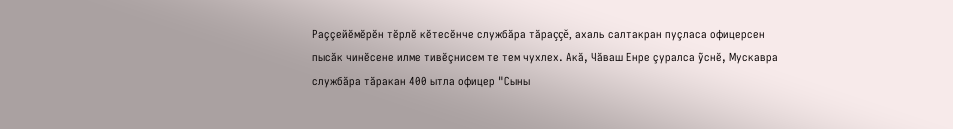Раççейĕмĕрĕн тĕрлĕ кĕтесĕнче службăра тăраççĕ, ахаль салтакран пуçласа офицерсен пысăк чинĕсене илме тивĕçнисем те тем чухлех. Акă, Чăваш Енре çуралса ỹснĕ, Мускавра службăра тăракан 400 ытла офицер "Сыны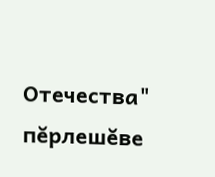Отечества" пĕрлешĕве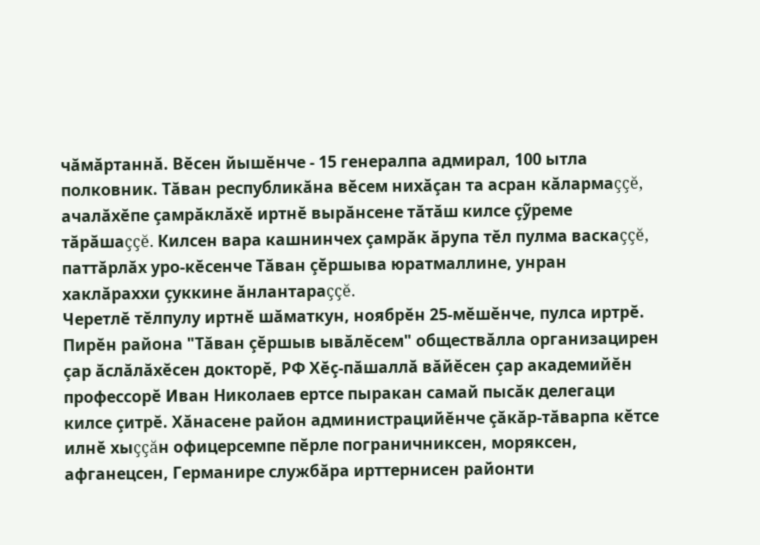чăмăртаннă. Вĕсен йышĕнче - 15 генералпа адмирал, 100 ытла полковник. Тăван республикăна вĕсем нихăçан та асран кăлармаççĕ, ачалăхĕпе çамрăклăхĕ иртнĕ вырăнсене тăтăш килсе çỹреме тăрăшаççĕ. Килсен вара кашнинчех çамрăк ăрупа тĕл пулма васкаççĕ, паттăрлăх уро-кĕсенче Тăван çĕршыва юратмаллине, унран хаклăраххи çуккине ăнлантараççĕ.
Черетлĕ тĕлпулу иртнĕ шăматкун, ноябрĕн 25-мĕшĕнче, пулса иртрĕ. Пирĕн района "Тăван çĕршыв ывăлĕсем" обществăлла организацирен çар ăслăлăхĕсен докторĕ, РФ Хĕç-пăшаллă вăйĕсен çар академийĕн профессорĕ Иван Николаев ертсе пыракан самай пысăк делегаци килсе çитрĕ. Хăнасене район администрацийĕнче çăкăр-тăварпа кĕтсе илнĕ хыççăн офицерсемпе пĕрле пограничниксен, моряксен, афганецсен, Германире службăра ирттернисен районти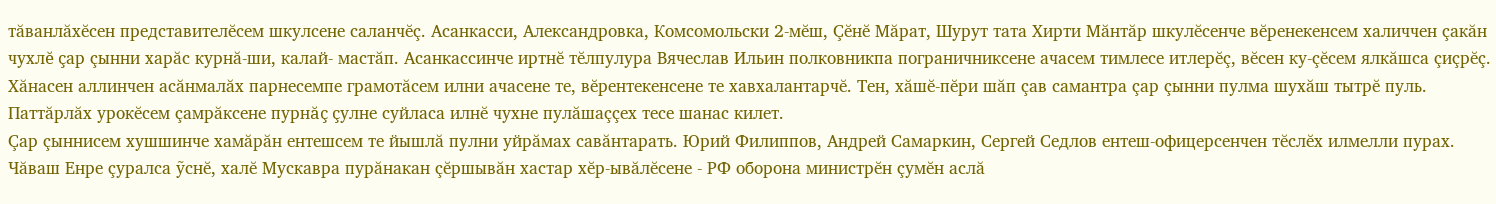тăванлăхĕсен представителĕсем шкулсене саланчĕç. Асанкасси, Александровка, Комсомольски 2-мĕш, Çĕнĕ Мăрат, Шурут тата Хирти Мăнтăр шкулĕсенче вĕренекенсем халиччен çакăн чухлĕ çар çынни харăс курнă-ши, калай- мастăп. Асанкассинче иртнĕ тĕлпулура Вячеслав Ильин полковникпа пограничниксене ачасем тимлесе итлерĕç, вĕсен ку-çĕсем ялкăшса çиçрĕç. Хăнасен аллинчен асăнмалăх парнесемпе грамотăсем илни ачасене те, вĕрентекенсене те хавхалантарчĕ. Тен, хăшĕ-пĕри шăп çав самантра çар çынни пулма шухăш тытрĕ пуль. Паттăрлăх урокĕсем çамрăксене пурнăç çулне суйласа илнĕ чухне пулăшаççех тесе шанас килет.
Çар çыннисем хушшинче хамăрăн ентешсем те йышлă пулни уйрăмах савăнтарать. Юрий Филиппов, Андрей Самаркин, Сергей Седлов ентеш-офицерсенчен тĕслĕх илмелли пурах.
Чăваш Енре çуралса ỹснĕ, халĕ Мускавра пурăнакан çĕршывăн хастар хĕр-ывăлĕсене - РФ оборона министрĕн çумĕн аслă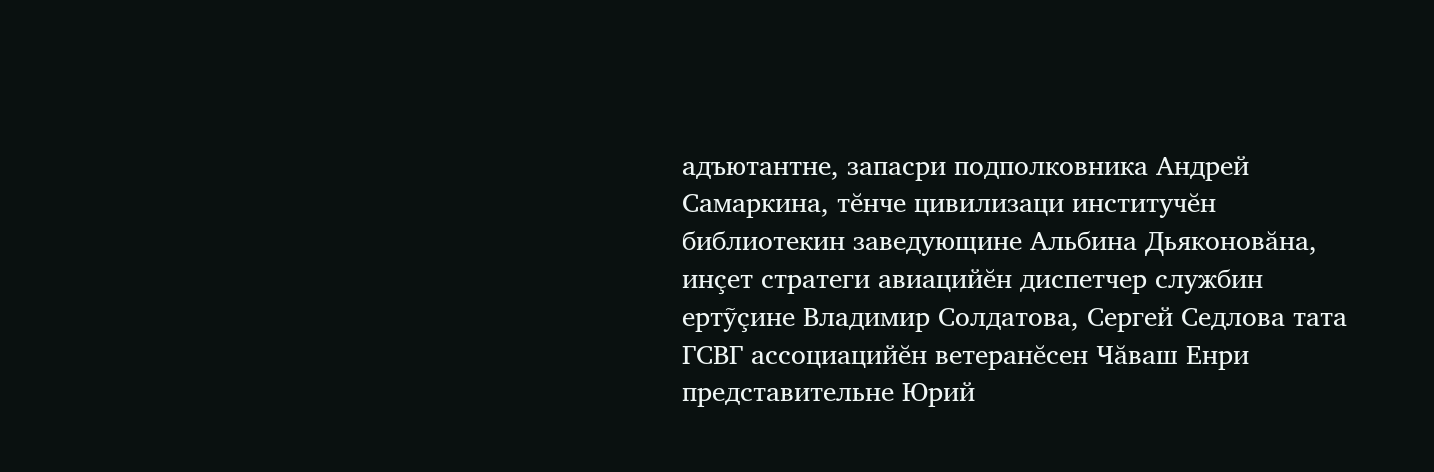адъютантне, запасри подполковника Андрей Самаркина, тĕнче цивилизаци институчĕн библиотекин заведующине Альбина Дьяконовăна, инçет стратеги авиацийĕн диспетчер службин ертỹçине Владимир Солдатова, Сергей Седлова тата ГСВГ ассоциацийĕн ветеранĕсен Чăваш Енри представительне Юрий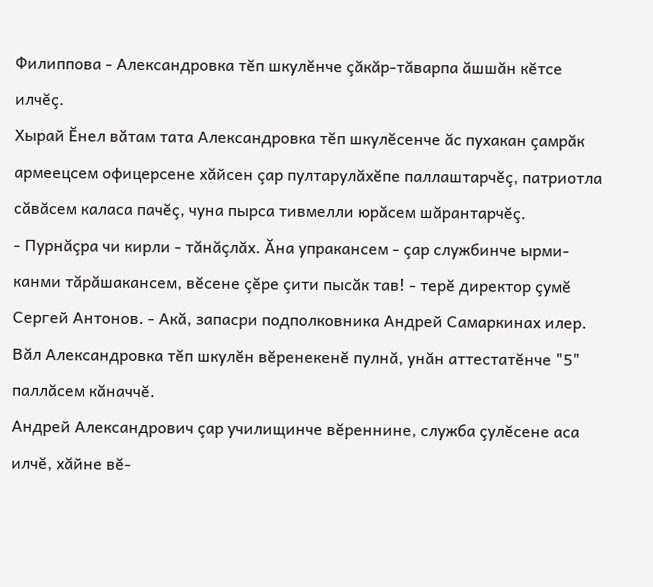Филиппова - Александровка тĕп шкулĕнче çăкăр-тăварпа ăшшăн кĕтсе илчĕç.
Хырай Ĕнел вăтам тата Александровка тĕп шкулĕсенче ăс пухакан çамрăк армеецсем офицерсене хăйсен çар пултарулăхĕпе паллаштарчĕç, патриотла сăвăсем каласа пачĕç, чуна пырса тивмелли юрăсем шăрантарчĕç.
- Пурнăçра чи кирли - тăнăçлăх. Ăна упракансем - çар службинче ырми-канми тăрăшакансем, вĕсене çĕре çити пысăк тав! - терĕ директор çумĕ Сергей Антонов. - Акă, запасри подполковника Андрей Самаркинах илер. Вăл Александровка тĕп шкулĕн вĕренекенĕ пулнă, унăн аттестатĕнче "5" паллăсем кăначчĕ.
Андрей Александрович çар училищинче вĕреннине, служба çулĕсене аса илчĕ, хăйне вĕ-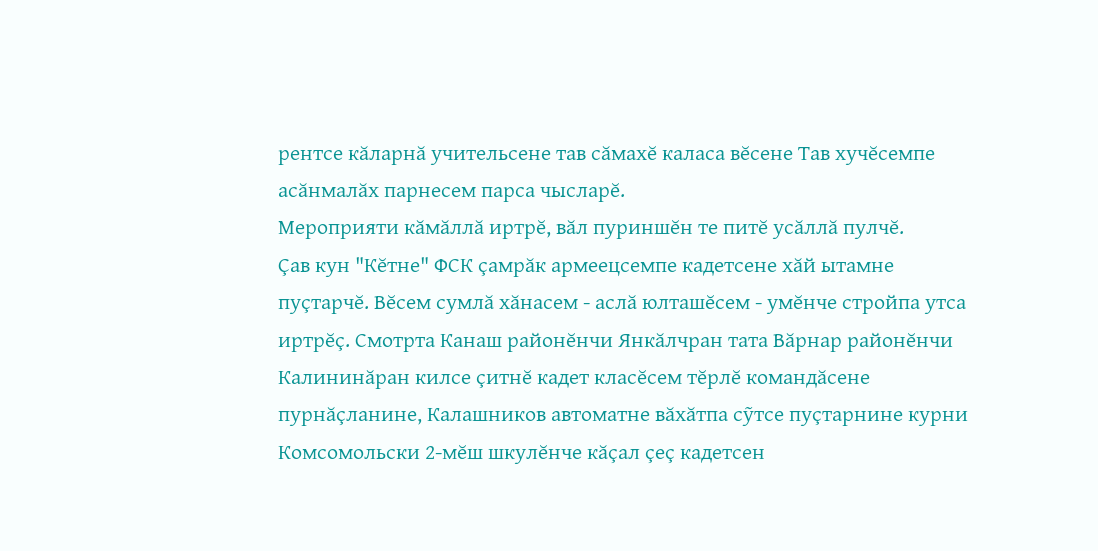рентсе кăларнă учительсене тав сăмахĕ каласа вĕсене Тав хучĕсемпе асăнмалăх парнесем парса чысларĕ.
Мероприяти кăмăллă иртрĕ, вăл пуриншĕн те питĕ усăллă пулчĕ.
Çав кун "Кĕтне" ФСК çамрăк армеецсемпе кадетсене хăй ытамне пуçтарчĕ. Вĕсем сумлă хăнасем - аслă юлташĕсем - умĕнче стройпа утса иртрĕç. Смотрта Канаш районĕнчи Янкăлчран тата Вăрнар районĕнчи Калининăран килсе çитнĕ кадет класĕсем тĕрлĕ командăсене пурнăçланине, Калашников автоматне вăхăтпа сỹтсе пуçтарнине курни Комсомольски 2-мĕш шкулĕнче кăçал çеç кадетсен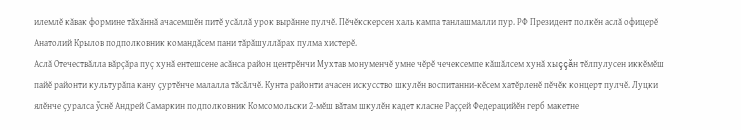илемлĕ кăвак формине тăхăннă ачасемшĕн питĕ усăллă урок вырăнне пулчĕ. Пĕчĕкскерсен халь кампа танлашмалли пур. РФ Президент полкĕн аслă офицерĕ Анатолий Крылов подполковник командăсем пани тăрăшуллăрах пулма хистерĕ.
Аслă Отечествăлла вăрçăра пуç хунă ентешсене асăнса район центрĕнчи Мухтав монуменчĕ умне чĕрĕ чечексемпе кăшăлсем хунă хыççăн тĕлпулусен иккĕмĕш пайĕ районти культурăпа кану çуртĕнче малалла тăсăлчĕ. Кунта районти ачасен искусство шкулĕн воспитанни-кĕсем хатĕрленĕ пĕчĕк концерт пулчĕ. Луцки ялĕнче çуралса ỹснĕ Андрей Самаркин подполковник Комсомольски 2-мĕш вăтам шкулĕн кадет класне Раççей Федерацийĕн герб макетне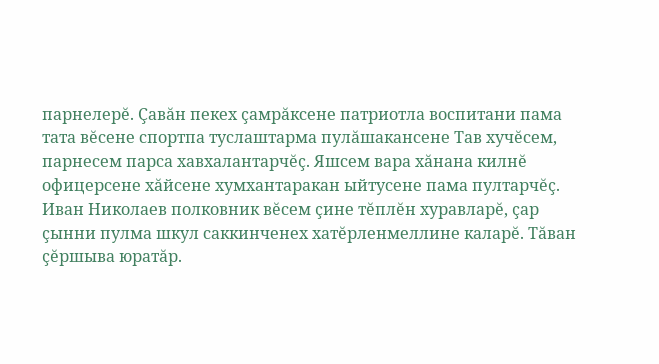парнелерĕ. Çавăн пекех çамрăксене патриотла воспитани пама тата вĕсене спортпа туслаштарма пулăшакансене Тав хучĕсем, парнесем парса хавхалантарчĕç. Яшсем вара хăнана килнĕ офицерсене хăйсене хумхантаракан ыйтусене пама пултарчĕç. Иван Николаев полковник вĕсем çине тĕплĕн хуравларĕ, çар çынни пулма шкул саккинченех хатĕрленмеллине каларĕ. Тăван çĕршыва юратăр.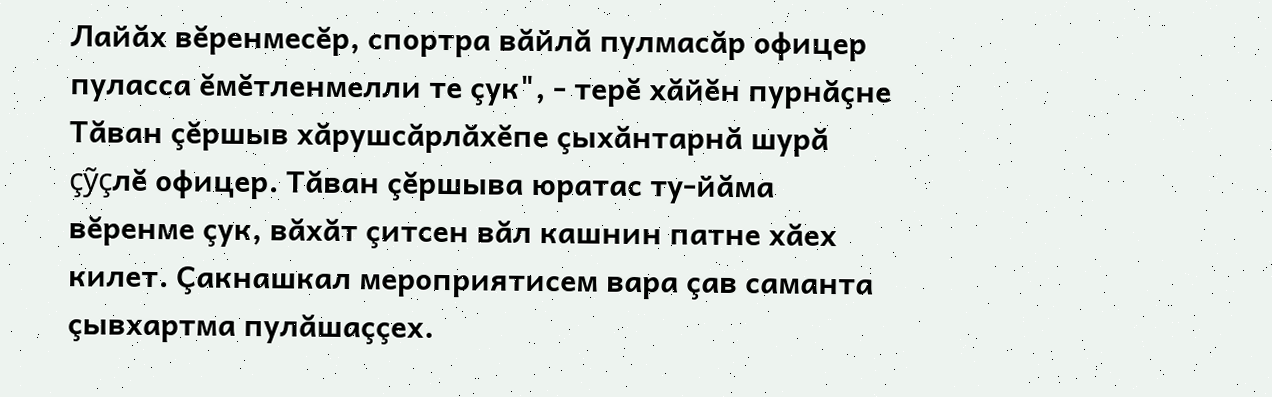Лайăх вĕренмесĕр, спортра вăйлă пулмасăр офицер пуласса ĕмĕтленмелли те çук", - терĕ хăйĕн пурнăçне Тăван çĕршыв хăрушсăрлăхĕпе çыхăнтарнă шурă çỹçлĕ офицер. Тăван çĕршыва юратас ту-йăма вĕренме çук, вăхăт çитсен вăл кашнин патне хăех килет. Çакнашкал мероприятисем вара çав саманта çывхартма пулăшаççех.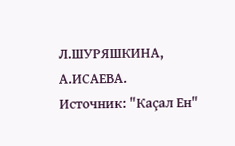Л.ШУРЯШКИНА, А.ИСАЕВА.
Источник: "Каçал Ен"